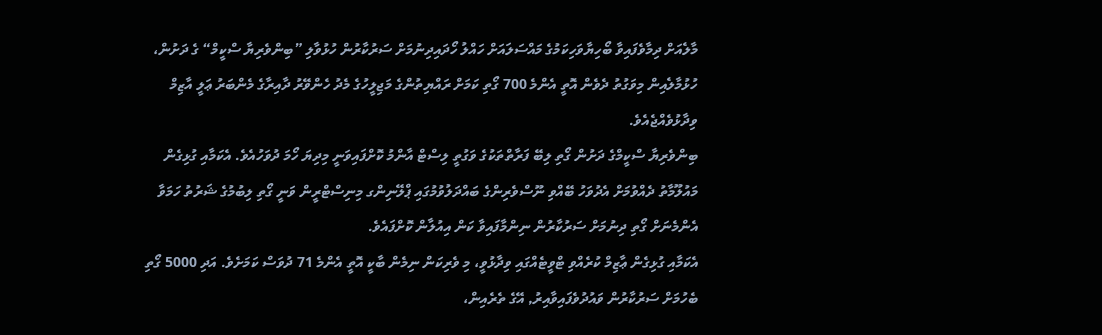މާލެއަށް ދިމާވެފައިވާ ބޯހިޔާވަހިކަމުގެ މައްސަލައަށް ހައްލު ހޯދައިދިނުމަށް ސަރުކާރުން ހުޅުވާލި ”ބިންވެރިޔާ ސްކީމް“ ގެ ދަށުން، ހުޅުމާލެއިން މިވަގުތު ދެވެން އޮތީ އެންމެ 700 ގޯތި ކަމަށް ރައްޔިތުންގެ މަޖިލީހުގެ މެދު ހެންވޭރު ދާއިރާގެ މެންބަރު ޢަލީ އާޒިމް ވިދާޅުވެއްޖެއެވެ.
ބިންވެރިޔާ ސްކީމްގެ ދަށުން ގޯތި ލިބޭ ފަރާތްތަކުގެ ވަގުތީ ލިސްޓް އާންމު ކޮށްފައިވަނީ މިދިޔަ ހޯމަ ދުވަހުއެވެ. އެކަމާއި ގުޅިގެން މައުލޫމާތު ދެއްވުމަށް އެދުވަހު ބޭއްވި ނޫސްވެރިންގެ ބައްދަލުވުމުގައި ޕްލޭނިންގ މިނިސްޓްރީން ވަނީ ގޯތި ލިބުމުގެ ޝަރުތު ހަމަވާ އެންމެނަށް ގޯތި ދިނުމަށް ސަރުކާރުން ނިންމާފައިވާ ކަން އިއުލާން ކޮށްފައެވެ.
އެކަމާއި ގުޅިގެން ޢާޒިމް ކުރެއްވި ޓްވީޓެއްގައި ވިދާޅުވީ، މި ވެރިކަން ނިމެން ބާކީ އޮތީ އެންމެ 71 ދުވަސް ކަމަށެވެ. އަދި 5000 ގޯތި ބެހުމަށް ސަރުކާރުން ވައުދުވެފައިވާއިރު, އޭގެ ތެރެއިން،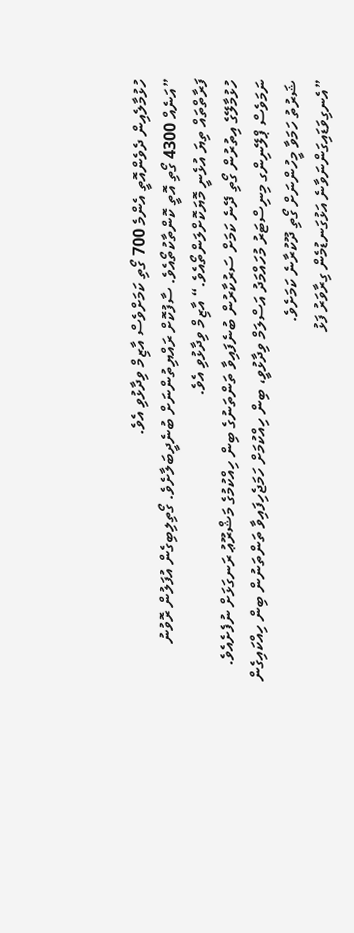ހުޅުމާލެއިން ދެވެންއޮތީ އެންމެ 700 ގޯތި ކަމަށްވެސް އާޒިމް ވިދާޅުވި އެވެ.
”އަނެއް 4300 ގޯތި އޮތީ ކޮންތާކުތޯއެވެ. ސާފުކޮށް ރައްޔިތުންނަށް ބުނެދީބަލާށެވެ. ގޯތިލިބިގެން އުފަލުން ރޮވުނު ފަރާތްތައް ތިޔަ އުޅެނީ މޮޔަކޮށްލަންތޯއެވެ.“ އާޒިމް ވިދާޅުވި އެވެ.
ހުޅުމާލޭގެ އިތުރުން ގޯތި ދޭނެ ކަމަށް ސަރުކާރުން ބުނެފައިވާ ތަންތަނުގެ ބިން ހިއްކުމުގެ މަޝްރޫޢު ރަނގަޅަށް ނުފެށެއެވެ. ނަމަވެސް ޕްލޭނިންގ މިނިސްޓަރު މުހައްމަދު އަސްލަމް ވިދާޅުވީ، ބިން ހިއްކުމަށް ހަމަޖެހިފައިވާ ތަންތަނުން ބިން ހިއްކައިގެން ޝަރުތު ހަމަވާ މީހުންނަށް ގޯތި ދޫކުރާނެ ކަމަށެވެ.
”އެނގިވަޑައިގަންނަވާނެ އަޅުގަނޑުމެން ގިރާވަރު ފަޅު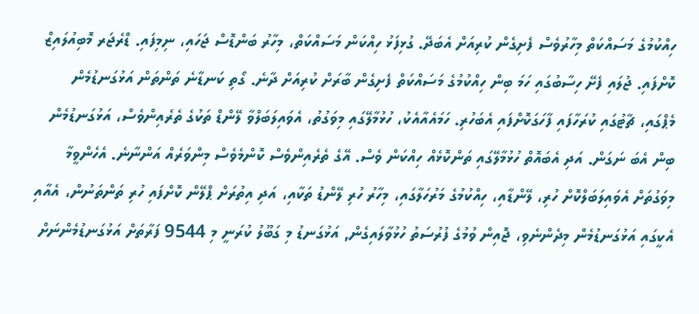ހިއްކުމުގެ މަސައްކަތް މިހާރުވެސް ފެށިގެން ކުރިއަށް އެބަދޭ. ގުޅިފަޅު ހިއްކަން މަސައްކަތް، މިހާރު ބަންޑޮސް ޖަހައި، ނިމިފައި. ޑްރެޖަރ މޮބިއުލައިޒް ކޮށްފައި. ޖުލައި ފެށޭ ހިސާބުގައި ހަމަ ބިން ހިއްކުމުގެ މަސައްކަތް ފެށިގެން ބާރަށް ކުރިއަށް ދާނެ. ގޯތި ކަނޑާނެ ތަންތަން އަޅުގަނޑުމެން މެޕްގައި، ޗާޓުގައި ކުރަހާފައި ފާހަގަކޮށްފައި އެބަހުރި. ހަމައެއާއެކު، ހުޅުމާލޭގައި މިވަގުތު، އެވައިލަބަލްވާ ލޭންޑް ތަކުގެ ތެރެއިންވެސް، އަޅުގަނޑުމެން ބިން އެބަ ނަގަން. އަދި އެބައޮތް ހުޅުމާލޭގައި ތަންކޮޅެއް ހިއްކަން ވެސް. އޭގެ ތެރެއިންވެސް ކޮންމެވެސް މިންވަރެއް އަންނާނެ. އެހެންވީމާ މިވަގުތަށް އެވައިލަބަލްކޮށް ހުރި، ލޭންޑާއި، ހިއްކުމުގެ މަރުހަލާގައި، މިހާރު ހުރި ލޭންޑު ތަކާއި، އަދި އިތުރަށް ޕްލޭން ކޮށްފައި ހުރި ތަންތަނުން، އެއާއި އެކީގައި އަޅުގަނޑުމެން މިދެންނެވި، ޖޮއިން ވުމުގެ ފުރުސަތު ހުޅުވާލައިގެން, އަޅުގަނޑު މި ގަބޫލު ކުރަނީ މި 9544 ފަރާތަށް އަޅުގަނޑުމެންނަށް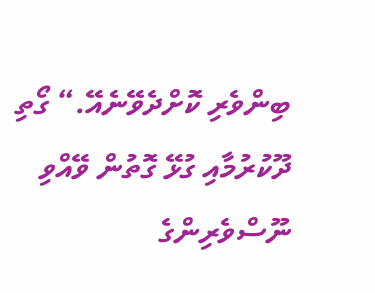ބިންވެރި ކޮށްދެވޭނެއޭ.“ ގޯތި ދޫކުރުމާއި ގުޅޭ ގޮތުން ވޭއްވި ނޫސްވެރިންގެ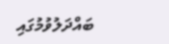ބައްދަލުވުމުގައި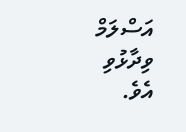އަސްލަމް ވިދާޅުވި އެވެ.